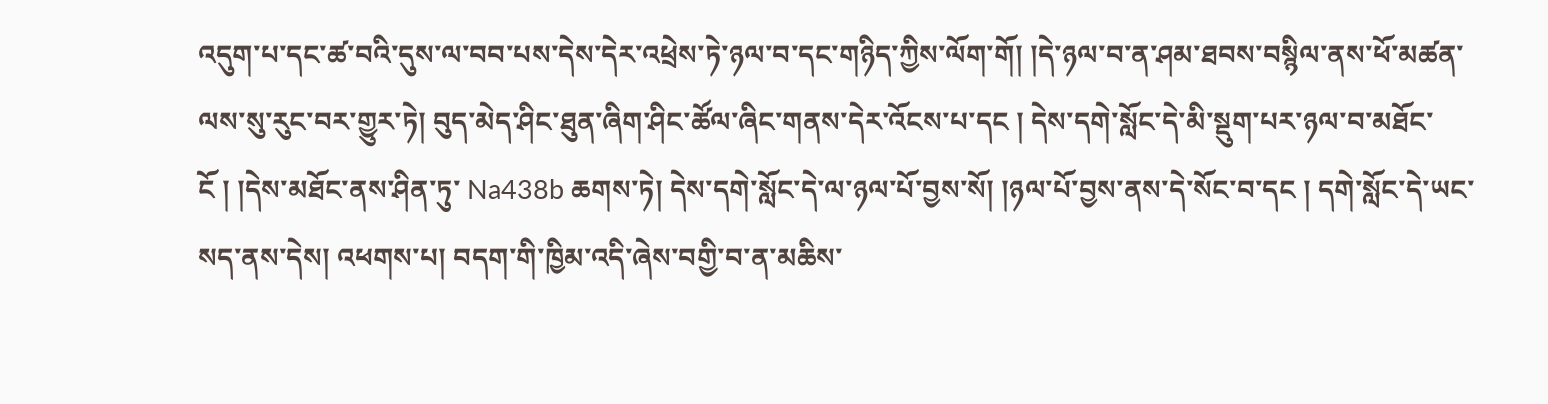འདུག་པ་དང་ཚ་བའི་དུས་ལ་བབ་པས་དེས་དེར་འཕྲེས་ཏེ་ཉལ་བ་དང་གཉིད་ཀྱིས་ལོག་གོ། །དེ་ཉལ་བ་ན་ཤམ་ཐབས་བསྙིལ་ནས་ཕོ་མཚན་ལས་སུ་རུང་བར་གྱུར་ཏེ། བུད་མེད་ཤིང་ཐུན་ཞིག་ཤིང་ཚོལ་ཞིང་གནས་དེར་འོངས་པ་དང ། དེས་དགེ་སློང་དེ་མི་སྡུག་པར་ཉལ་བ་མཐོང་ངོ ། །དེས་མཐོང་ནས་ཤིན་ཏུ་ Na438b ཆགས་ཏེ། དེས་དགེ་སློང་དེ་ལ་ཉལ་པོ་བྱས་སོ། །ཉལ་པོ་བྱས་ནས་དེ་སོང་བ་དང ། དགེ་སློང་དེ་ཡང་སད་ནས་དེས། འཕགས་པ། བདག་གི་ཁྱིམ་འདི་ཞེས་བགྱི་བ་ན་མཆིས་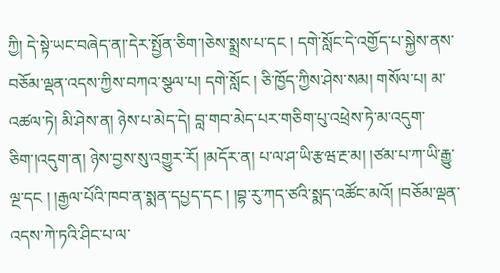ཀྱི། དེ་སྟེ་ཡང་བཞེད་ན།་དེར་སྤྱོན་ཅིག་།ཅེས་སྨྲས་པ་དང ། དགེ་སློང་དེ་འགྱོད་པ་སྐྱེས་ནས་བཅོམ་ལྡན་འདས་ཀྱིས་བཀའ་སྩལ་པ། དགེ་སློང ། ཅི་ཁྱོད་ཀྱིས་ཤེས་སམ། གསོལ་པ། མ་འཚལ་ཏེ། མི་ཤེས་ན། ཉེས་པ་མེད་དེ། བླ་གབ་མེད་པར་གཅིག་པུ་འཕྲེས་ཏེ་མ་འདུག་ཅིག་།འདུག་ན། ཉེས་བྱས་སུ་འགྱུར་རོ། །མདོར་ན། པ་ལ་ཤ་ཡི་རྩཝ་རྔ་མ། །ཙམ་པ་ཀ་ཡི་རྒྱུ་ལྔ་དང ། །རྒྱལ་པོའི་ཁབ་ན་སྨན་དཔྱད་དང ། །བྷ་རུ་ཀད་ཙའི་སྨད་འཚོང་མའོ། །བཅོམ་ལྡན་འདས་ཀེ་ཏའི་ཤིང་པ་ལ་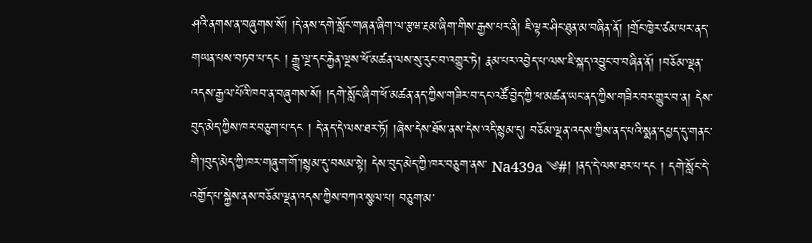ཤའི་ནགས་ན་བཞུགས་སོ། །དེ་ནས་དགེ་སློང་གཞན་ཞིག་ལ་རྩཝ་རྔམ་ཞིག་གིས་རྒྱས་པར་ནི། ཇི་ལྟར་ཤིང་ཐུན་མ་བཞིན་ནོ། །གྲོང་ཁྱེར་ཙམ་པར་ནད་གཡན་པས་བཏབ་པ་དང ། རྒྱུ་ལྔ་དང་རྐྱེན་ལྔས་ཕོ་མཚན་ལས་སུ་རུང་བ་འགྱུར་ཏེ། རྣམ་པར་འབྱེད་པ་ལས་ཇི་སྐད་འབྱུང་བ་བཞིན་ནོ། །བཅོམ་ལྡན་འདས་རྒྱལ་པོའི་ཁབ་ན་བཞུགས་སོ། །དགེ་སློང་ཞིག་ཕོ་མཚན་ནད་ཀྱིས་གཟིར་བ་དང་འཚོ་བྱེད་ཀྱི་ཕ་མཚན་ཡང་ནད་ཀྱིས་གཟིར་བར་གྱུར་བ་ན། དེས་བུད་མེད་ཀྱིས་ཁར་བཅུག་པ་དང ། དེ་ནད་དེ་ལས་ཐར་ཏོ། །ཞེས་དེས་ཐོས་ནས་དེས་འདི་སྙམ་དུ། བཅོམ་ལྡན་འདས་ཀྱིས་ནད་པའི་སྨན་དཔྱད་དུ་གནང་གི་།བུད་མེད་ཀྱི་ཁར་གཞུག་གོ་།སྙམ་དུ་བསམ་སྟེ། དེས་བུད་མེད་ཀྱི་ཁར་བཅུག་ནས་ Na439a ༄#། །ནད་དེ་ལས་ཐར་པ་དང ། དགེ་སློང་དེ་འགྱོད་པ་སྐྱེས་ནས་བཅོམ་ལྡན་འདས་ཀྱིས་བཀའ་སྩལ་པ། བཅུག་མ་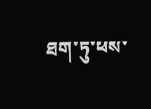ཐག་ཏུ་ཕས་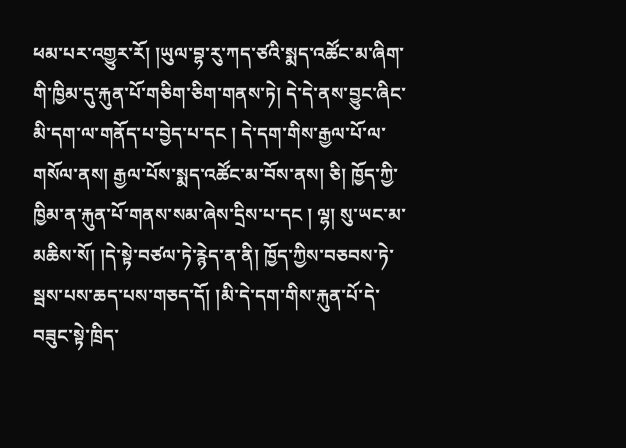ཕམ་པར་འགྱུར་རོ། །ཡུལ་བྷ་རུ་ཀད་ཙའི་སྨད་འཚོང་མ་ཞིག་གི་ཁྱིམ་དུ་རྐུན་པོ་གཅིག་ཅིག་གནས་ཏེ། དེ་དེ་ནས་བྱུང་ཞིང་མི་དག་ལ་གནོད་པ་བྱེད་པ་དང ། དེ་དག་གིས་རྒྱལ་པོ་ལ་གསོལ་ནས། རྒྱལ་པོས་སྨད་འཚོང་མ་བོས་ནས། ཅི། ཁྱོད་ཀྱི་ཁྱིམ་ན་རྐུན་པོ་གནས་སམ་ཞེས་དྲིས་པ་དང ། ལྷ། སུ་ཡང་མ་མཆིས་སོ། །དེ་སྟེ་བཙལ་ཏེ་རྙེད་ན་ནི། ཁྱོད་ཀྱིས་བཅབས་ཏེ་སྦས་པས་ཆད་པས་གཅད་དོ། །མི་དེ་དག་གིས་རྐུན་པོ་དེ་བཟུང་སྟེ་ཁྲིད་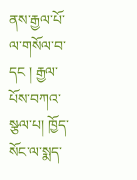ནས་རྒྱལ་པོ་ལ་གསོལ་བ་དང ། རྒྱལ་པོས་བཀའ་སྩལ་པ། ཁྱོད་སོང་ལ་སྨད་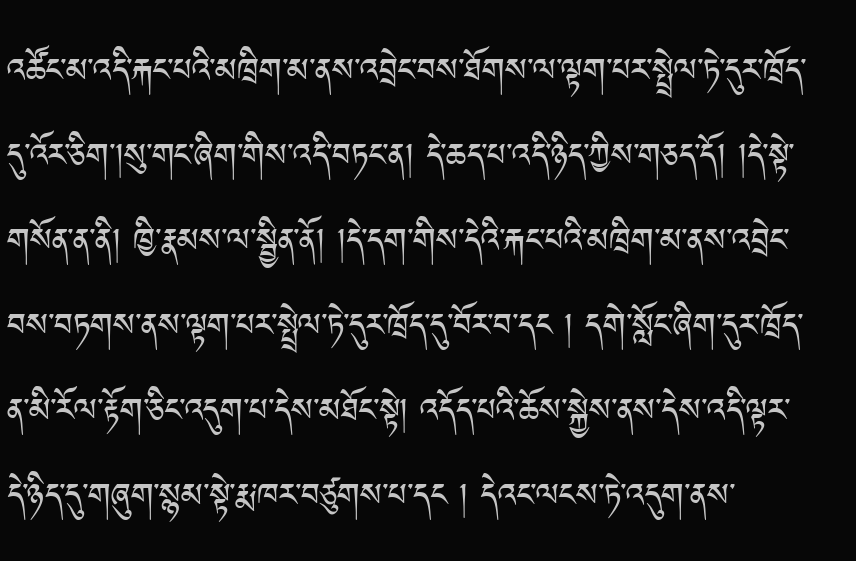འཚོང་མ་འདི་རྐང་པའི་མཁྲིག་མ་ནས་འབྲེང་བས་ཐོགས་ལ་ལྟག་པར་སྤྲེལ་ཏེ་དུར་ཁྲོད་དུ་འོར་ཅིག་།སུ་གང་ཞིག་གིས་འདི་བཏང་ན། དེ་ཆད་པ་འདི་ཉིད་ཀྱིས་གཅད་དོ། །དེ་སྟེ་གསོན་ན་ནི། ཁྱི་རྣམས་ལ་སྦྱིན་ནོ། །དེ་དག་གིས་དེའི་རྐང་པའི་མཁྲིག་མ་ནས་འབྲེང་བས་བཏགས་ནས་ལྟག་པར་སྤྲེལ་ཏེ་དུར་ཁྲོད་དུ་བོར་བ་དང ། དགེ་སློང་ཞིག་དུར་ཁྲོད་ན་མི་རོལ་རྟོག་ཅིང་འདུག་པ་དེས་མཐོང་སྟེ། འདོད་པའི་ཆོས་སྐྱེས་ནས་དེས་འདི་ལྟར་དེ་ཉིད་དུ་གཞུག་སྙམ་སྟེ་རྨ་ཁར་བཙུགས་པ་དང ། དེའང་ལངས་ཏེ་འདུག་ནས་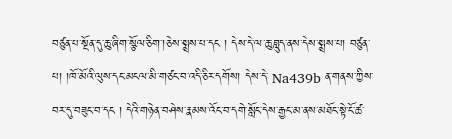བཙུན་པ་སྔོན་དུ་ཆུ་ཞིག་སྩོལ་ཅིག་།ཅེས་སྨྲས་པ་དང ། དེས་དེ་ལ་ཆུ་བླུད་ནས་དེས་སྨྲས་པ། བཙུན་པ། །ཁོ་མོའི་ལུས་དང་མངལ་མི་གཙང་བ་འདི་ཅིར་དགོས། དེས་དེ་ Na439b ན་གནས་ཀྱིས་བར་དུ་བཟུང་བ་དང ། དེའི་གཉེན་བཤེས་རྣམས་འོང་བ་དགེ་སློང་དེས་རྒྱང་མ་ནས་མཐོང་སྟེ་ངོ་ཚ་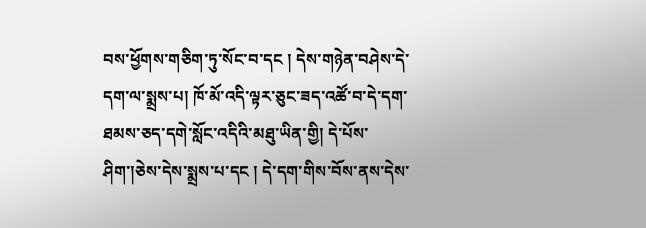བས་ཕྱོགས་གཅིག་ཏུ་སོང་བ་དང ། དེས་གཉེན་བཤེས་དེ་དག་ལ་སྨྲས་པ། ཁོ་མོ་འདི་ལྟར་ཅུང་ཟད་འཚོ་བ་དེ་དག་ཐམས་ཅད་དགེ་སློང་འདིའི་མཐུ་ཡིན་གྱི། དེ་པོས་ཤིག་།ཅེས་དེས་སྨྲས་པ་དང ། དེ་དག་གིས་བོས་ནས་དེས་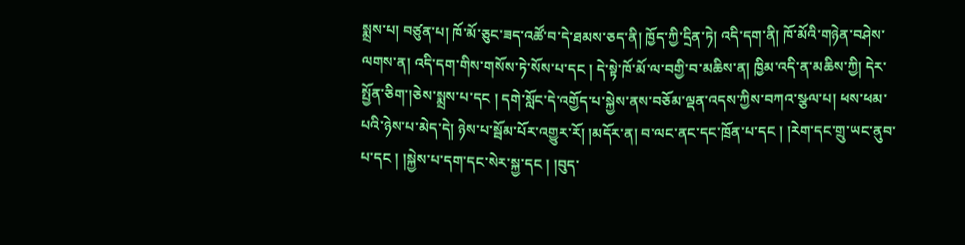སྨྲས་པ། བཙུན་པ། ཁོ་མོ་ཅུང་ཟད་འཚོ་བ་དེ་ཐམས་ཅད་ནི། ཁྱོད་ཀྱི་དྲིན་ཏེ། འདི་དག་ནི། ཁོ་མོའི་གཉེན་བཤེས་ལགས་ན། འདི་དག་གིས་གསོས་ཏེ་སོས་པ་དང ། དེ་སྟེ་ཁོ་མོ་ལ་བགྱི་བ་མཆིས་ན། ཁྱིམ་འདི་ན་མཆིས་ཀྱི། དེར་སྤྱོན་ཅིག་།ཅེས་སྨྲས་པ་དང ། དགེ་སློང་དེ་འགྱོད་པ་སྐྱེས་ནས་བཅོམ་ལྡན་འདས་ཀྱིས་བཀའ་སྩལ་པ། ཕས་ཕམ་པའི་ཉེས་པ་མེད་དེ། ཉེས་པ་སྦོམ་པོར་འགྱུར་རོ། །མདོར་ན། བ་ལང་ནང་དང་ཁྲོན་པ་དང ། །རེག་དང་གྲུ་ཡང་ནུབ་པ་དང ། །སྐྱེས་པ་དག་དང་སེར་སྐྱ་དང ། །བུད་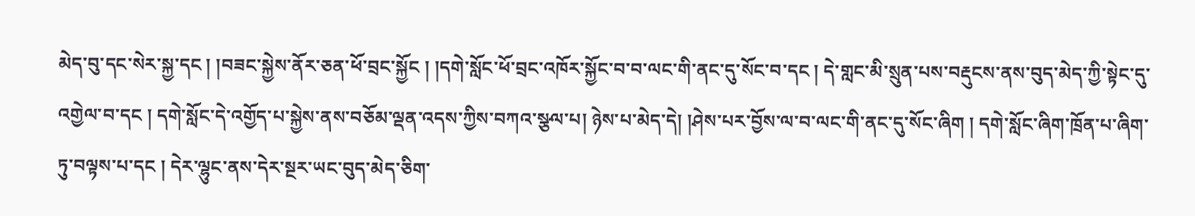མེད་བུ་དང་སེར་སྐྱ་དང ། །བཟང་སྐྱེས་ནོར་ཅན་ཕོ་བྲང་སྐྱོང ། །དགེ་སློང་ཕོ་བྲང་འཁོར་སྐྱོང་བ་བ་ལང་གི་ནང་དུ་སོང་བ་དང ། དེ་གླང་མི་སྲུན་པས་བརྡུངས་ནས་བུད་མེད་ཀྱི་སྟེང་དུ་འགྱེལ་བ་དང ། དགེ་སློང་དེ་འགྱོད་པ་སྐྱེས་ནས་བཅོམ་ལྡན་འདས་ཀྱིས་བཀའ་སྩལ་པ། ཉེས་པ་མེད་དེ། །ཤེས་པར་བྱོས་ལ་བ་ལང་གི་ནང་དུ་སོང་ཞིག ། དགེ་སློང་ཞིག་ཁྲོན་པ་ཞིག་ཏུ་བལྟས་པ་དང ། དེར་ལྷུང་ནས་དེར་སྔར་ཡང་བུད་མེད་ཅིག་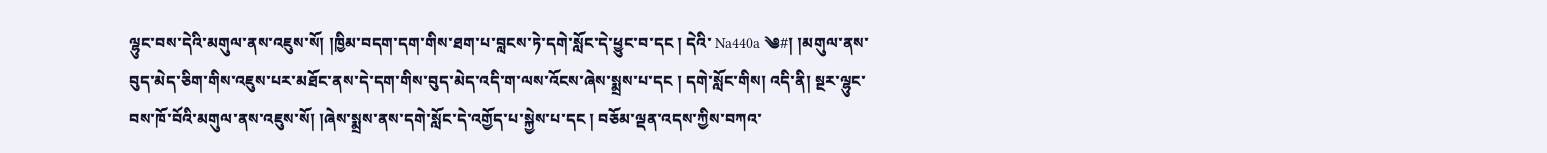ལྷུང་བས་དེའི་མགུལ་ནས་འཇུས་སོ། །ཁྱིམ་བདག་དག་གིས་ཐག་པ་བླངས་ཏེ་དགེ་སློང་དེ་ཕྱུང་བ་དང ། དེའི་ Na440a ༄#། །མགུལ་ནས་བུད་མེད་ཅིག་གིས་འཇུས་པར་མཐོང་ནས་དེ་དག་གིས་བུད་མེད་འདི་ག་ལས་འོངས་ཞེས་སྨྲས་པ་དང ། དགེ་སློང་གིས། འདི་ནི། སྔར་ལྷུང་བས་ཁོ་བོའི་མགུལ་ནས་འཇུས་སོ། །ཞེས་སྨྲས་ནས་དགེ་སློང་དེ་འགྱོད་པ་སྐྱེས་པ་དང ། བཅོམ་ལྡན་འདས་ཀྱིས་བཀའ་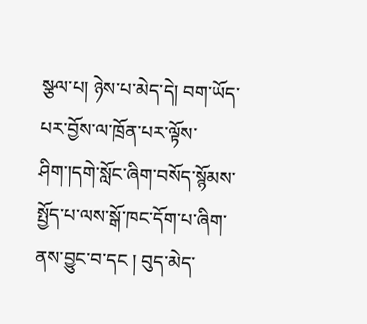སྩལ་པ། ཉེས་པ་མེད་དེ། བག་ཡོད་པར་བྱོས་ལ་ཁྲོན་པར་ལྟོས་ཤིག་།དགེ་སློང་ཞིག་བསོད་སྙོམས་སྤྱོད་པ་ལས་སྒོ་ཁང་དོག་པ་ཞིག་ནས་བྱུང་བ་དང ། བུད་མེད་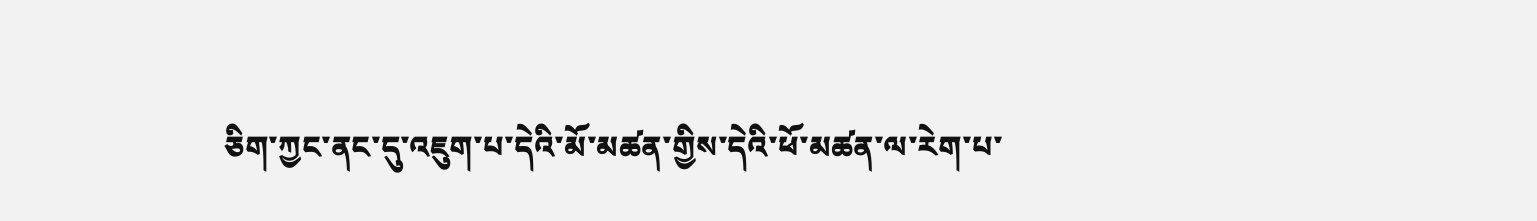ཅིག་ཀྱང་ནང་དུ་འཇུག་པ་དེའི་མོ་མཚན་གྱིས་དེའི་ཕོ་མཚན་ལ་རེག་པ་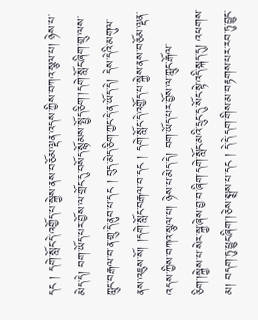དང ། དགེ་སློང་དེ་འགྱོད་པ་སྐྱེས་ནས་བཅོམ་ལྡན་འདས་ཀྱིས་བཀའ་སྩལ་པ། ཉེས་པ་མེད་དེ། བག་ཡོད་པར་བྱོས་ལ་གྲོང་དུ་བསོད་སྙོམས་སྤྱོད་ཅིག་།དགེ་སློང་ཞིག་གྲུ་ལས་ཀླུང་བརྒལ་བ་ན་གྲུ་དེ་ནུབ་པ་དང ། བུད་མེད་ཅིག་ཀྱང་དེ་ན་ཡོད་དེ། དེས་དེའི་མགུལ་ནས་འཇུས་སོ། །དགེ་སློང་བརྒལ་བ་དང ། དགེ་སློང་དེ་འགྱོད་པ་སྐྱེས་ནས་བཅོམ་ལྡན་འདས་ཀྱིས་བཀའ་སྩལ་པ། ཉེས་པ་མེད་དེ། བག་ཡོད་པར་བྱོས་ལ་ཀླུང་རྒོལ་ཅིག་།སྐྱེས་པ་སེར་སྐྱ་ཞེས་བྱ་བ་ཞིག་དགེ་སློང་མའི་དྲུང་དུ་སོང་སྟེ་འདི་སྐད་དུ། འཕགས་མ། བདག་ཏུ་ཕྱུང་ཞིག་།ཅེས་སྨྲས་པ་དང ། དེ་དེ་དག་གིས་མ་བརྟགས་པར་རབ་ཏུ་བྱུང་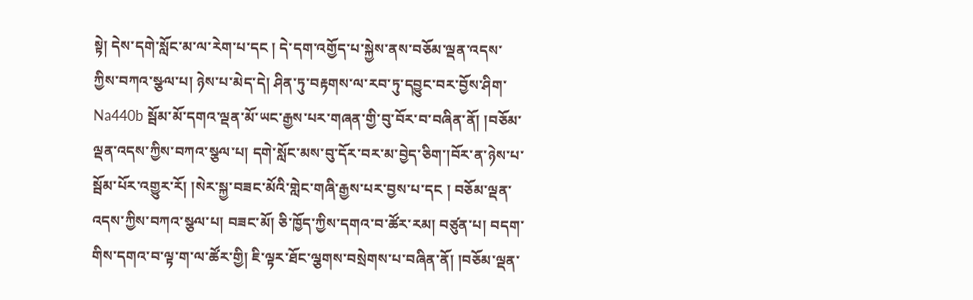སྟེ། དེས་དགེ་སློང་མ་ལ་རེག་པ་དང ། དེ་དག་འགྱོད་པ་སྐྱེས་ནས་བཅོམ་ལྡན་འདས་ཀྱིས་བཀའ་སྩལ་པ། ཉེས་པ་མེད་དེ། ཤིན་ཏུ་བརྟགས་ལ་རབ་ཏུ་དབྱུང་བར་བྱོས་ཤིག་ Na440b སྦོམ་མོ་དགའ་ལྡན་མོ་ཡང་རྒྱས་པར་གཞན་གྱི་བུ་བོར་བ་བཞིན་ནོ། །བཅོམ་ལྡན་འདས་ཀྱིས་བཀའ་སྩལ་པ། དགེ་སློང་མས་བུ་དོར་བར་མ་བྱེད་ཅིག་།བོར་ན་ཉེས་པ་སྦོམ་པོར་འགྱུར་རོ། །སེར་སྐྱ་བཟང་མོའི་གླེང་གཞི་རྒྱས་པར་བྱས་པ་དང ། བཅོམ་ལྡན་འདས་ཀྱིས་བཀའ་སྩལ་པ། བཟང་མོ། ཅི་ཁྱོད་ཀྱིས་དགའ་བ་ཚོར་རམ། བཙུན་པ། བདག་གིས་དགའ་བ་ལྟ་ག་ལ་ཚོར་གྱི། ཇི་ལྟར་ཐོང་ལྕགས་བསྲེགས་པ་བཞིན་ནོ། །བཅོམ་ལྡན་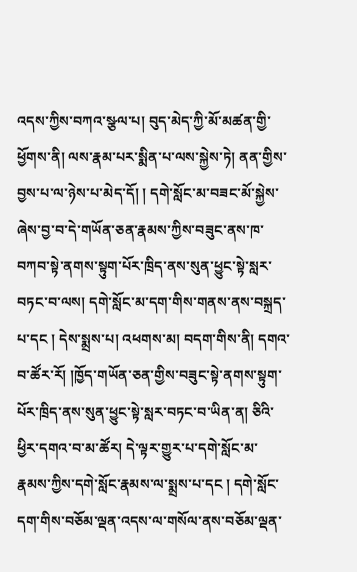འདས་ཀྱིས་བཀའ་སྩལ་པ། བུད་མེད་ཀྱི་མོ་མཚན་གྱི་ཕྱོགས་ནི། ལས་རྣམ་པར་སྨིན་པ་ལས་སྐྱེས་ཏེ། ནན་གྱིས་བྱས་པ་ལ་ཉེས་པ་མེད་དོ། ། དགེ་སློང་མ་བཟང་མོ་སྐྱེས་ཞེས་བྱ་བ་དེ་གཡོན་ཅན་རྣམས་ཀྱིས་བཟུང་ནས་ཁ་བཀབ་སྟེ་ནགས་སྟུག་པོར་ཁྲིད་ནས་སུན་ཕྱུང་སྟེ་སླར་བཏང་བ་ལས། དགེ་སློང་མ་དག་གིས་གནས་ནས་བསྐྲད་པ་དང ། དེས་སྨྲས་པ། འཕགས་མ། བདག་གིས་ནི། དགའ་བ་ཚོར་རོ། །ཁྱོད་གཡོན་ཅན་གྱིས་བཟུང་སྟེ་ནགས་སྟུག་པོར་ཁྲིད་ནས་སུན་ཕྱུང་སྟེ་སླར་བཏང་བ་ཡིན་ན། ཅིའི་ཕྱིར་དགའ་བ་མ་ཚོར། དེ་ལྟར་གྱུར་པ་དགེ་སློང་མ་རྣམས་ཀྱིས་དགེ་སློང་རྣམས་ལ་སྨྲས་པ་དང ། དགེ་སློང་དག་གིས་བཅོམ་ལྡན་འདས་ལ་གསོལ་ནས་བཅོམ་ལྡན་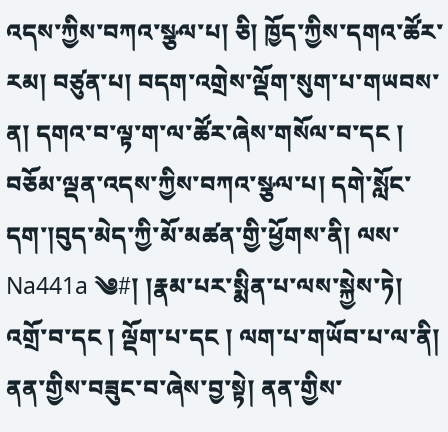འདས་ཀྱིས་བཀའ་སྩལ་པ། ཅི། ཁྱོད་ཀྱིས་དགའ་ཚོར་རམ། བཙུན་པ། བདག་འགྲེས་ལྡོག་སུག་པ་གཡབས་ན། དགའ་བ་ལྟ་ག་ལ་ཚོར་ཞེས་གསོལ་བ་དང ། བཅོམ་ལྡན་འདས་ཀྱིས་བཀའ་སྩལ་པ། དགེ་སློང་དག་།བུད་མེད་ཀྱི་མོ་མཚན་གྱི་ཕྱོགས་ནི། ལས་ Na441a ༄#། །རྣམ་པར་སྨིན་པ་ལས་སྐྱེས་ཏེ། འགྲོ་བ་དང ། ལྡོག་པ་དང ། ལག་པ་གཡོབ་པ་ལ་ནི། ནན་གྱིས་བཟུང་བ་ཞེས་བྱ་སྟེ། ནན་གྱིས་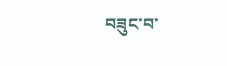བཟུང་བ་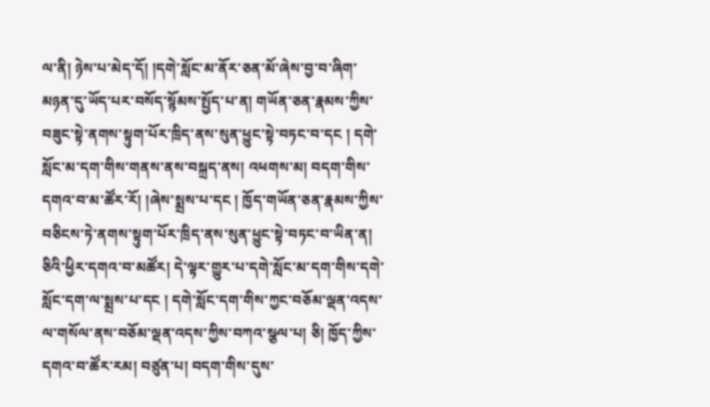ལ་ནི། ཉེས་པ་མེད་དོ། །དགེ་སློང་མ་ནོར་ཅན་མོ་ཞེས་བྱ་བ་ཞིག་མཉན་དུ་ཡོད་པར་བསོད་སྙོམས་སྤྱོད་པ་ན། གཡོན་ཅན་རྣམས་ཀྱིས་བཟུང་སྟེ་ནགས་སྟུག་པོར་ཁྲིད་ནས་སུན་ཕྱུང་སྟེ་བཏང་བ་དང ། དགེ་སློང་མ་དག་གིས་གནས་ནས་བསྐྲད་ནས། འཕགས་མ། བདག་གིས་དགའ་བ་མ་ཚོར་རོ། །ཞེས་སྨྲས་པ་དང ། ཁྱོད་གཡོན་ཅན་རྣམས་ཀྱིས་བཅིངས་ཏེ་ནགས་སྟུག་པོར་ཁྲིད་ནས་སུན་ཕྱུང་སྟེ་བཏང་བ་ཡིན་ན། ཅིའི་ཕྱིར་དགའ་བ་མཚོར། དེ་ལྟར་གྱུར་པ་དགེ་སློང་མ་དག་གིས་དགེ་སློང་དག་ལ་སྨྲས་པ་དང ། དགེ་སློང་དག་གིས་ཀྱང་བཅོམ་ལྡན་འདས་ལ་གསོལ་ནས་བཅོམ་ལྡན་འདས་ཀྱིས་བཀའ་སྩལ་པ། ཅི། ཁྱོད་ཀྱིས་དགའ་བ་ཚོར་རམ། བཙུན་པ། བདག་གིས་དུས་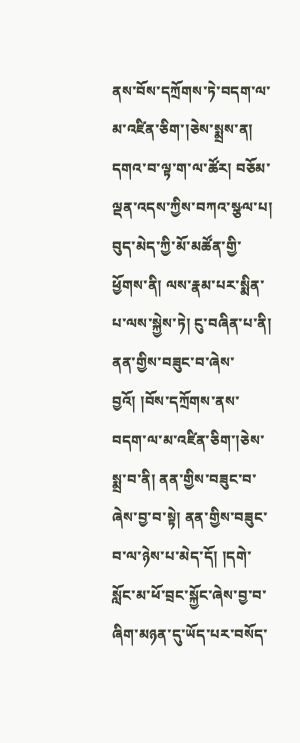ནས་བོས་དཀྲོགས་ཏེ་བདག་ལ་མ་འཛིན་ཅིག་།ཅེས་སྨྲས་ན། དགའ་བ་ལྟ་ག་ལ་ཚོར། བཅོམ་ལྡན་འདས་ཀྱིས་བཀའ་སྩལ་པ། བུད་མེད་ཀྱི་མོ་མཚོན་གྱི་ཕྱོགས་ནི། ལས་རྣམ་པར་སྨིན་པ་ལས་སྐྱེས་ཏེ། ངུ་བཞིན་པ་ནི། ནན་གྱིས་བཟུང་བ་ཞེས་བྱའོ། །བོས་དཀྲོགས་ནས་བདག་ལ་མ་འཛིན་ཅིག་།ཅེས་སྨྲ་བ་ནི། ནན་གྱིས་བཟུང་བ་ཞེས་བྱ་བ་སྟེ། ནན་གྱིས་བཟུང་བ་ལ་ཉེས་པ་མེད་དོ། །དགེ་སློང་མ་ཕོ་བྲང་སྐྱོང་ཞེས་བྱ་བ་ཞིག་མཉན་དུ་ཡོད་པར་བསོད་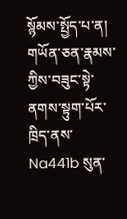སྙོམས་སྤྱོད་པ་ན། གཡོན་ཅན་རྣམས་ཀྱིས་བཟུང་སྟེ་ནགས་སྟུག་པོར་ཁྲིད་ནས་ Na441b སུན་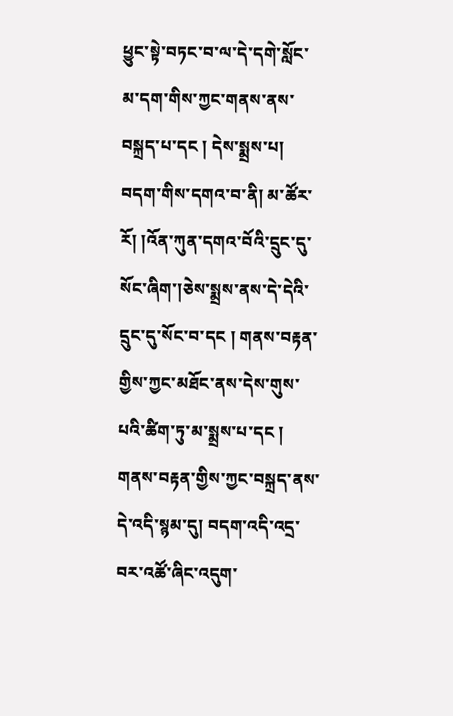ཕྱུང་སྟེ་བཏང་བ་ལ་དེ་དགེ་སློང་མ་དག་གིས་ཀྱང་གནས་ནས་བསྐྲད་པ་དང ། དེས་སྨྲས་པ། བདག་གིས་དགའ་བ་ནི། མ་ཚོར་རོ། །འོན་ཀུན་དགའ་བོའི་དྲུང་དུ་སོང་ཞིག་།ཅེས་སྨྲས་ནས་དེ་དེའི་དྲུང་དུ་སོང་བ་དང ། གནས་བརྟན་གྱིས་ཀྱང་མཐོང་ནས་དེས་གུས་པའི་ཚིག་ཏུ་མ་སྨྲས་པ་དང ། གནས་བརྟན་གྱིས་ཀྱང་བསྐྲད་ནས་དེ་འདི་སྙམ་དུ། བདག་འདི་འདྲ་བར་འཚོ་ཞིང་འདུག་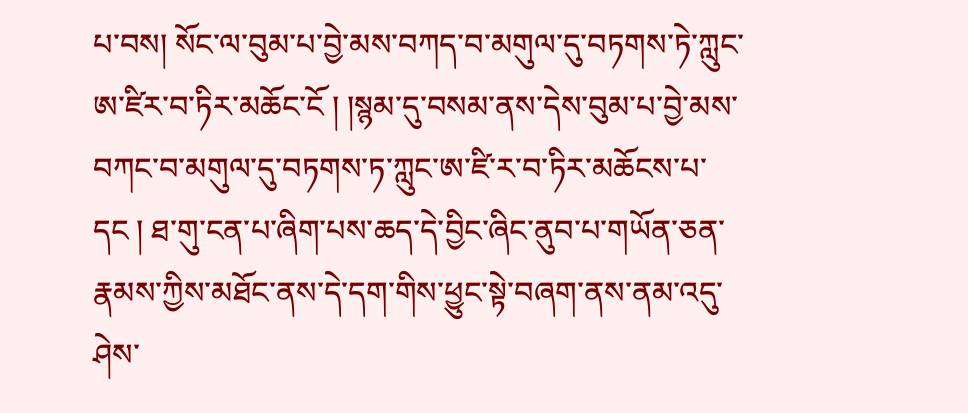པ་བས། སོང་ལ་བུམ་པ་བྱེ་མས་བཀད་བ་མགུལ་དུ་བཏགས་ཏེ་ཀླུང་ཨ་ཛིར་བ་ཏིར་མཆོང་ངོ ། །སྙམ་དུ་བསམ་ནས་དེས་བུམ་པ་བྱེ་མས་བཀང་བ་མགུལ་དུ་བཏགས་ཏ་ཀླུང་ཨ་ཛི་ར་བ་ཏིར་མཆོངས་པ་དང ། ཐ་གུ་ངན་པ་ཞིག་པས་ཆད་དེ་བྱིང་ཞིང་ནུབ་པ་གཡོན་ཅན་རྣམས་ཀྱིས་མཐོང་ནས་དེ་དག་གིས་ཕྱུང་སྟེ་བཞག་ནས་ནམ་འདུ་ཤེས་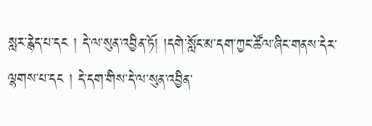སླར་རྙེད་པ་དང ། དེ་ལ་སུན་འབྱིན་ཏོ། །དགེ་སློང་མ་དག་ཀྱང་ཚོལ་ཞིང་གནས་དེར་ལྷགས་པ་དང ། དེ་དག་གིས་དེ་ལ་སུན་འབྱིན་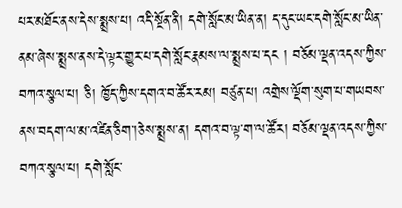པར་མཐོང་ནས་དེས་སྨྲས་པ། འདི་སྔོན་ནི། དགེ་སློང་མ་ཡིན་ན། ད་དུང་ཡང་དགེ་སློང་མ་ཡིན་ནམ་ཞེས་སྨྲས་ནས་དེ་ལྟར་གྱུར་པ་དགེ་སློང་རྣམས་ལ་སྨྲས་པ་དང ། བཅོམ་ལྡན་འདས་ཀྱིས་བཀའ་སྩལ་པ། ཅི། ཁྱོད་ཀྱིས་དགའ་བ་ཚོར་རམ། བཙུན་པ། འགྲེས་ལྡོག་སུག་པ་གཡབས་ནས་བདག་ལ་མ་འཛིན་ཅིག་།ཅེས་སྨྲས་ན། དགའ་བ་ལྟ་ག་ལ་ཚོར། བཅོམ་ལྡན་འདས་ཀྱིས་བཀའ་སྩལ་པ། དགེ་སློང་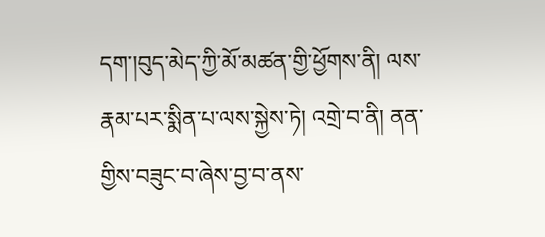དག་།བུད་མེད་ཀྱི་མོ་མཚན་གྱི་ཕྱོགས་ནི། ལས་རྣམ་པར་སྨིན་པ་ལས་སྐྱེས་ཏེ། འགྲེ་བ་ནི། ནན་གྱིས་བཟུང་བ་ཞེས་བྱ་བ་ནས་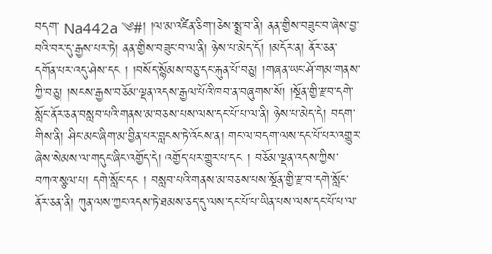བདག་ Na442a ༄#། །ལ་མ་འཛིན་ཅིག་།ཅེས་སྨྲ་བ་ནི། ནན་གྱིས་བཟུང་བ་ཞེས་བྱ་བའི་བར་དུ་རྒྱས་པར་ཏེ། ནན་གྱིས་བཟུང་བ་ལ་ནི། ཉེས་པ་མེད་དོ། །མདོར་ན། ནོར་ཅན་དགོན་པར་འདུ་ཤེས་དང ། །བསོད་སྙོམས་བཅུ་དང་རྐུན་པོ་བཅུ། །གཞན་ཡང་ཤོ་གམ་གནས་ཀྱི་བཅུ། །སངས་རྒྱས་བཅོམ་ལྡན་འདས་རྒྱལ་པོའི་ཁབ་ན་བཞུགས་སོ། །སྔོན་གྱི་རྫབ་དགེ་སློང་ནོར་ཅན་བསླབ་པའི་གནས་མ་བཅས་པས་ལས་དང་པོ་པ་ལ་ནི། ཉེས་པ་མེད་དེ། བདག་གིས་ནི། ཤིང་མང་ཞིག་མ་བྱིན་པར་བླངས་ཏེ་འོངས་ན། གང་ལ་བདག་ལས་དང་པོ་པར་འགྱུར་ཞེས་སེམས་ལ་གདུང་ཞིང་འགྱོད་དེ། འགྱོད་པར་གྱུར་པ་དང ། བཅོམ་ལྡན་འདས་ཀྱིས་བཀའ་སྩལ་པ། དགེ་སློང་དང ། བསླབ་པའི་གནས་མ་བཅས་པས་སྔོན་གྱི་རྫ་བ་དགེ་སློང་ནོར་ཅན་ནི། ཀུན་ལས་ཀྱང་འདས་ཏེ་ཐམས་ཅད་དུ་ལས་དང་པོ་པ་ཡིན་པས་ལས་དང་པོ་པ་ལ་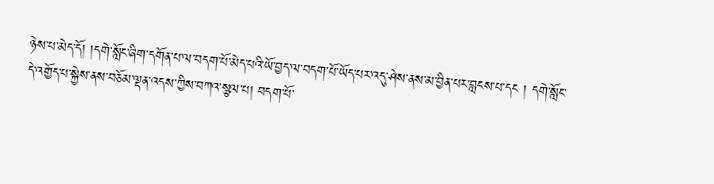ཉེས་པ་མེད་དོ། །དགེ་སློང་ཞིག་དགོན་པ་ལ་བདག་པོ་མེད་པའི་ཡོ་བྱད་ལ་བདག་པོ་ཡོད་པར་འདུ་ཤེས་ནས་མ་བྱིན་པར་བླངས་པ་དང ། དགེ་སློང་དེ་འགྱོད་པ་སྐྱེས་ནས་བཅོམ་ལྡན་འདས་ཀྱིས་བཀའ་སྩལ་པ། བདག་པོ་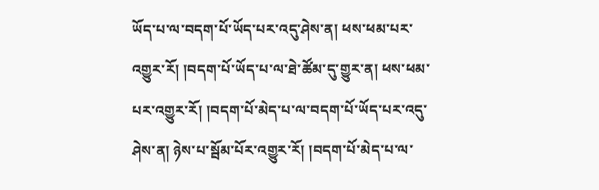ཡོད་པ་ལ་བདག་པོ་ཡོད་པར་འདུ་ཤེས་ན། ཕས་ཕམ་པར་འགྱུར་རོ། །བདག་པོ་ཡོད་པ་ལ་ཐེ་ཚོམ་དུ་གྱུར་ན། ཕས་ཕམ་པར་འགྱུར་རོ། །བདག་པོ་མེད་པ་ལ་བདག་པོ་ཡོད་པར་འདུ་ཤེས་ན། ཉེས་པ་སྦོམ་པོར་འགྱུར་རོ། །བདག་པོ་མེད་པ་ལ་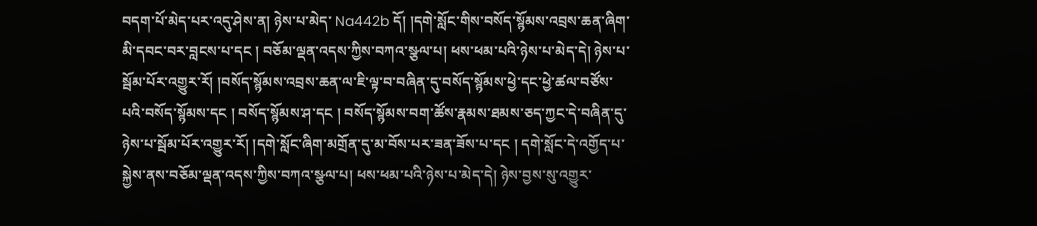བདག་པོ་མེད་པར་འདུ་ཤེས་ན། ཉེས་པ་མེད་ Na442b དོ། །དགེ་སློང་གིས་བསོད་སྙོམས་འབྲས་ཆན་ཞིག་མི་དབང་བར་བླངས་པ་དང ། བཅོམ་ལྡན་འདས་ཀྱིས་བཀའ་སྩལ་པ། ཕས་ཕམ་པའི་ཉེས་པ་མེད་དེ། ཉེས་པ་སྦོམ་པོར་འགྱུར་རོ། །བསོད་སྙོམས་འབྲས་ཆན་ལ་ཇི་ལྟ་བ་བཞིན་དུ་བསོད་སྙོམས་ཕྱེ་དང་ཕྱེ་ཚལ་བཙོས་པའི་བསོད་སྙོམས་དང ། བསོད་སྙོམས་ཤ་དང ། བསོད་སྙོམས་བག་ཚོས་རྣམས་ཐམས་ཅད་ཀྱང་དེ་བཞིན་དུ་ཉེས་པ་སྦོམ་པོར་འགྱུར་རོ། །དགེ་སློང་ཞིག་མགྲོན་དུ་མ་བོས་པར་ཟན་ཟོས་པ་དང ། དགེ་སློང་དེ་འགྱོད་པ་སྐྱེས་ནས་བཅོམ་ལྡན་འདས་ཀྱིས་བཀའ་སྩལ་པ། ཕས་ཕམ་པའི་ཉེས་པ་མེད་དེ། ཉེས་བྱས་སུ་འགྱུར་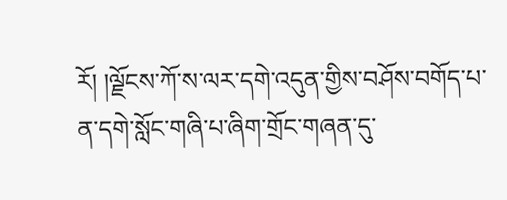རོ། །ལྗོངས་ཀོ་ས་ལར་དགེ་འདུན་གྱིས་བཤོས་བགོད་པ་ན་དགེ་སློང་གཞི་པ་ཞིག་གྲོང་གཞན་དུ་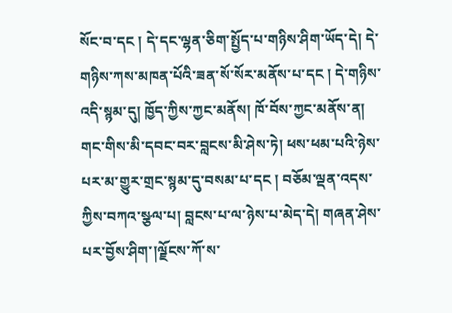སོང་བ་དང ། དེ་དང་ལྷན་ཅིག་སྤྱོད་པ་གཉིས་ཤིག་ཡོད་དེ། དེ་གཉིས་ཀས་མཁན་པོའི་ཟན་སོ་སོར་མནོས་པ་དང ། དེ་གཉིས་འདི་སྙམ་དུ། ཁྱོད་ཀྱིས་ཀྱང་མནོས། ཁོ་བོས་ཀྱང་མནོས་ན། གང་གིས་མི་དབང་བར་བླངས་མི་ཤེས་ཏེ། ཕས་ཕམ་པའི་ཉེས་པར་མ་གྱུར་གྲང་སྙམ་དུ་བསམ་པ་དང ། བཅོམ་ལྡན་འདས་ཀྱིས་བཀའ་སྩལ་པ། བླངས་པ་ལ་ཉེས་པ་མེད་དེ། གཞན་ཤེས་པར་བྱོས་ཤིག་།ལྗོངས་ཀོ་ས་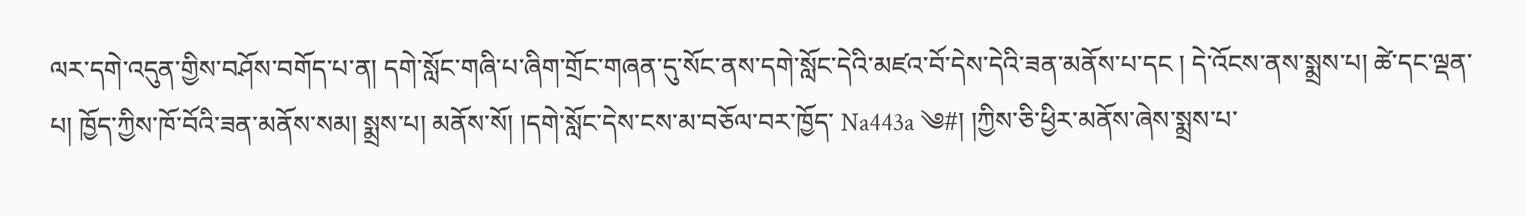ལར་དགེ་འདུན་གྱིས་བཤོས་བགོད་པ་ན། དགེ་སློང་གཞི་པ་ཞིག་གྲོང་གཞན་དུ་སོང་ནས་དགེ་སློང་དེའི་མཛའ་བོ་དེས་དེའི་ཟན་མནོས་པ་དང ། དེ་འོངས་ནས་སྨྲས་པ། ཚེ་དང་ལྡན་པ། ཁྱོད་ཀྱིས་ཁོ་བོའི་ཟན་མནོས་སམ། སྨྲས་པ། མནོས་སོ། །དགེ་སློང་དེས་ངས་མ་བཅོལ་བར་ཁྱོད་ Na443a ༄#། །ཀྱིས་ཅི་ཕྱིར་མནོས་ཞེས་སྨྲས་པ་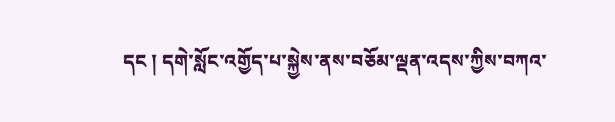དང ། དགེ་སློང་འགྱོད་པ་སྐྱེས་ནས་བཅོམ་ལྡན་འདས་ཀྱིས་བཀའ་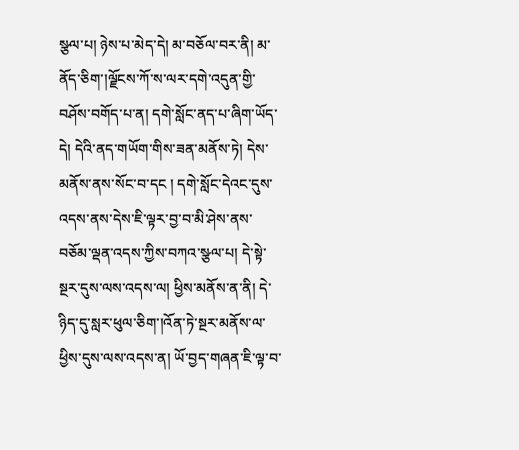སྩལ་པ། ཉེས་པ་མེད་དེ། མ་བཅོལ་བར་ནི། མ་ནོད་ཅིག་།ལྗོངས་ཀོ་ས་ལར་དགེ་འདུན་གྱི་བཤོས་བགོད་པ་ན། དགེ་སློང་ནད་པ་ཞིག་ཡོད་དེ། དེའི་ནད་གཡོག་གིས་ཟན་མནོས་ཏེ། དེས་མནོས་ནས་སོང་བ་དང ། དགེ་སློང་དེའང་དུས་འདས་ནས་དེས་ཇི་ལྟར་བྱ་བ་མི་ཤེས་ནས་བཅོམ་ལྡན་འདས་ཀྱིས་བཀའ་སྩལ་པ། དེ་སྟེ་སྔར་དུས་ལས་འདས་ལ། ཕྱིས་མནོས་ན་ནི། དེ་ཉིད་དུ་སླར་ཕུལ་ཅིག་།འོན་ཏེ་སྔར་མནོས་ལ་ཕྱིས་དུས་ལས་འདས་ན། ཡོ་བྱད་གཞན་ཇི་ལྟ་བ་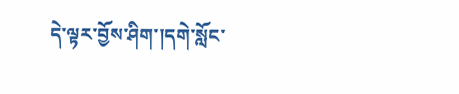དེ་ལྟར་བྱོས་ཤིག་།དགེ་སློང་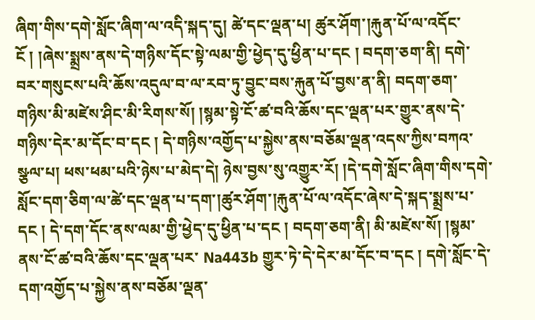ཞིག་གིས་དགེ་སློང་ཞིག་ལ་འདི་སྐད་དུ། ཚེ་དང་ལྡན་པ། ཚུར་ཤོག་།རྐུན་པོ་ལ་འདོང་ངོ ། །ཞེས་སྨྲས་ནས་དེ་གཉིས་དོང་སྟེ་ལམ་གྱི་ཕྱེད་དུ་ཕྱིན་པ་དང ། བདག་ཅག་ནི། དགེ་བར་གསུངས་པའི་ཆོས་འདུལ་བ་ལ་རབ་ཏུ་བྱུང་བས་རྐུན་པོ་བྱས་ན་ནི། བདག་ཅག་གཉིས་མི་མཛེས་ཤིང་མི་རིགས་སོ། །སྙམ་སྟེ་ངོ་ཚ་བའི་ཆོས་དང་ལྡན་པར་གྱུར་ནས་དེ་གཉིས་དེར་མ་དོང་བ་དང ། དེ་གཉིས་འགྱོད་པ་སྐྱེས་ནས་བཅོམ་ལྡན་འདས་ཀྱིས་བཀའ་སྩལ་པ། ཕས་ཕམ་པའི་ཉེས་པ་མེད་དེ། ཉེས་བྱས་སུ་འགྱུར་རོ། །དེ་དགེ་སློང་ཞིག་གིས་དགེ་སློང་དག་ཅིག་ལ་ཚེ་དང་ལྡན་པ་དག་།ཚུར་ཤོག་།རྐུན་པོ་ལ་འདོང་ཞེས་དེ་སྐད་སྨྲས་པ་དང ། དེ་དག་དོང་ནས་ལམ་གྱི་ཕྱེད་དུ་ཕྱིན་པ་དང ། བདག་ཅག་ནི། མི་མཛེས་སོ། །སྙམ་ནས་ངོ་ཚ་བའི་ཆོས་དང་ལྡན་པར་ Na443b གྱུར་ཏེ་དེ་དེར་མ་དོང་བ་དང ། དགེ་སློང་དེ་དག་འགྱོད་པ་སྐྱེས་ནས་བཅོམ་ལྡན་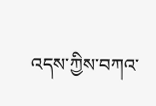འདས་ཀྱིས་བཀའ་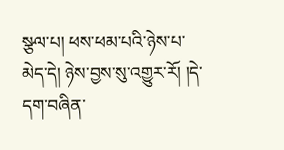སྩལ་པ། ཕས་ཕམ་པའི་ཉེས་པ་མེད་དེ། ཉེས་བྱས་སུ་འགྱུར་རོ། །དེ་དག་བཞིན་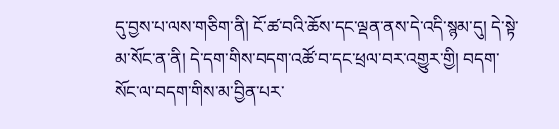དུ་བྱས་པ་ལས་གཅིག་ནི། ངོ་ཚ་བའི་ཆོས་དང་ལྡན་ནས་དེ་འདི་སྙམ་དུ། དེ་སྟེ་མ་སོང་ན་ནི། དེ་དག་གིས་བདག་འཚོ་བ་དང་ཕྲལ་བར་འགྱུར་གྱི། བདག་སོང་ལ་བདག་གིས་མ་བྱིན་པར་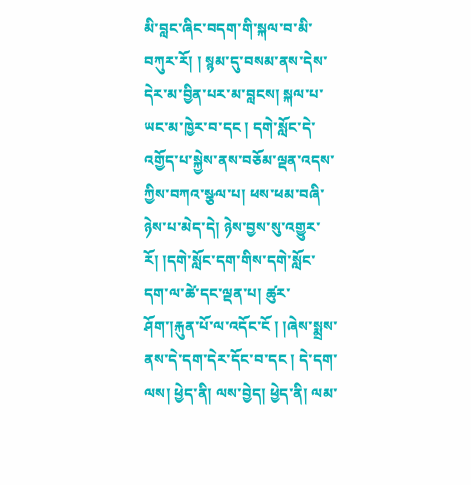མི་བླང་ཞིང་བདག་གི་སྐལ་བ་མི་བཀུར་རོ། ། སྙམ་དུ་བསམ་ནས་དེས་དེར་མ་བྱིན་པར་མ་བླངས། སྐལ་པ་ཡང་མ་ཁྱེར་བ་དང ། དགེ་སློང་དེ་འགྱོད་པ་སྐྱེས་ནས་བཅོམ་ལྡན་འདས་ཀྱིས་བཀའ་སྩལ་པ། ཕས་ཕམ་བཞི་ཉེས་པ་མེད་དེ། ཉེས་བྱས་སུ་འགྱུར་རོ། །དགེ་སློང་དག་གིས་དགེ་སློང་དག་ལ་ཚེ་དང་ལྡན་པ། ཚུར་ཤོག་།རྐུན་པོ་ལ་འདོང་ངོ ། །ཞེས་སྨྲས་ནས་དེ་དག་དེར་དོང་བ་དང ། དེ་དག་ལས། ཕྱེད་ནི། ལས་བྱེད། ཕྱེད་ནི། ལམ་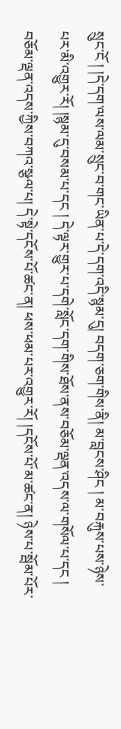སྲུང་ངོ ། །དེ་དག་ལས་ལམ་སྲུང་བ་གང་ཡིན་པ་དེ་དག་འདི་སྙམ་དུ། བདག་ཅག་གིས་ནི། མ་བླངས་ཤིང ། མ་བརྐུས་པས་ཉེས་པར་མི་འགྱུར་རོ། །སྙམ་དུ་བསམ་པ་དང ། དེ་ལྟར་གྱུར་པ་དགེ་སློང་དག་གིས་ཐོས་ནས་བཅོམ་ལྡན་འདས་ལ་གསོལ་པ་དང ། བཅོམ་ལྡན་འདས་ཀྱིས་བཀའ་སྩལ་པ། དེ་སྟེ་དངོས་པོ་ཚང་ན། ཕས་ཕམ་པར་འགྱུར་རོ། །དངོས་པོ་མ་ཚང་ན། ཉེས་པ་སྦོམ་པོར་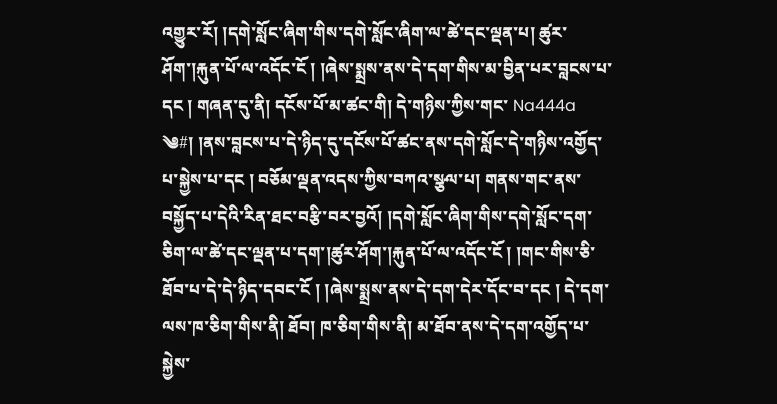འགྱུར་རོ། །དགེ་སློང་ཞིག་གིས་དགེ་སློང་ཞིག་ལ་ཚེ་དང་ལྡན་པ། ཚུར་ཤོག་།རྐུན་པོ་ལ་འདོང་ངོ ། །ཞེས་སྨྲས་ནས་དེ་དག་གིས་མ་བྱིན་པར་བླངས་པ་དང ། གཞན་དུ་ནི། དངོས་པོ་མ་ཚང་གི། དེ་གཉིས་ཀྱིས་གང་ Na444a ༄#། །ནས་བླངས་པ་དེ་ཉིད་དུ་དངོས་པོ་ཚང་ནས་དགེ་སློང་དེ་གཉིས་འགྱོད་པ་སྐྱེས་པ་དང ། བཅོམ་ལྡན་འདས་ཀྱིས་བཀའ་སྩལ་པ། གནས་གང་ནས་བསྐྱོད་པ་དེའི་རིན་ཐང་བརྩི་བར་བྱའོ། །དགེ་སློང་ཞིག་གིས་དགེ་སློང་དག་ཅིག་ལ་ཚེ་དང་ལྡན་པ་དག་།ཚུར་ཤོག་།རྐུན་པོ་ལ་འདོང་ངོ ། །གང་གིས་ཅི་ཐོབ་པ་དེ་དེ་ཉིད་དབང་ངོ ། །ཞེས་སྨྲས་ནས་དེ་དག་དེར་དོང་བ་དང ། དེ་དག་ལས་ཁ་ཅིག་གིས་ནི། ཐོབ། ཁ་ཅིག་གིས་ནི། མ་ཐོབ་ནས་དེ་དག་འགྱོད་པ་སྐྱེས་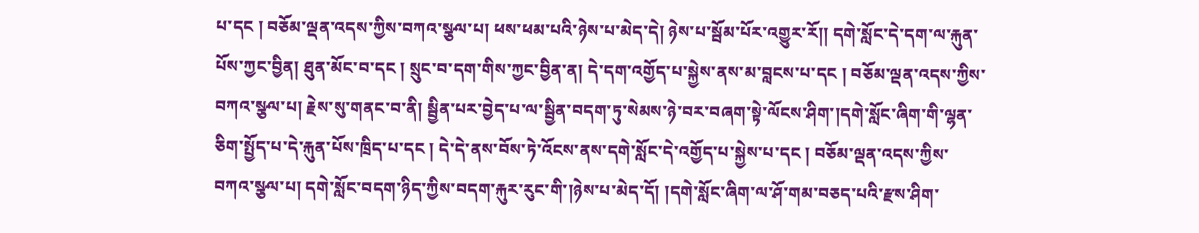པ་དང ། བཅོམ་ལྡན་འདས་ཀྱིས་བཀའ་སྩལ་པ། ཕས་ཕམ་པའི་ཉེས་པ་མེད་དེ། ཉེས་པ་སྦོམ་པོར་འགྱུར་རོ།། དགེ་སློང་དེ་དག་ལ་རྐུན་པོས་ཀྱང་བྱིན། ཐུན་མོང་བ་དང ། སྲུང་བ་དག་གིས་ཀྱང་བྱིན་ན། དེ་དག་འགྱོད་པ་སྐྱེས་ནས་མ་བླངས་པ་དང ། བཅོམ་ལྡན་འདས་ཀྱིས་བཀའ་སྩལ་པ། རྗེས་སུ་གནང་བ་ནི། སྦྱིན་པར་བྱེད་པ་ལ་སྦྱིན་བདག་ཏུ་སེམས་ཉེ་བར་བཞག་སྟེ་ལོངས་ཤིག་།དགེ་སློང་ཞིག་གི་ལྷན་ཅིག་སྤྱོད་པ་དེ་རྐུན་པོས་ཁྲིད་པ་དང ། དེ་དེ་ནས་བོས་ཏེ་འོངས་ནས་དགེ་སློང་དེ་འགྱོད་པ་སྐྱེས་པ་དང ། བཅོམ་ལྡན་འདས་ཀྱིས་བཀའ་སྩལ་པ། དགེ་སློང་བདག་ཉིད་ཀྱིས་བདག་རྐུར་རུང་གི་།ཉེས་པ་མེད་དོ། །དགེ་སློང་ཞིག་ལ་ཤོ་གམ་བཅད་པའི་རྫས་ཤིག་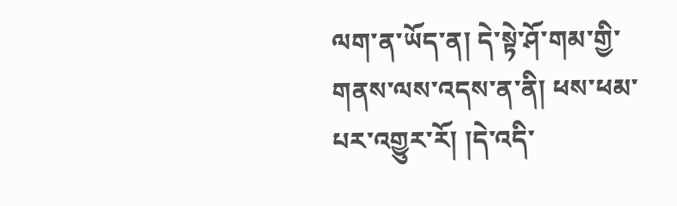ལག་ན་ཡོད་ན། དེ་སྟེ་ཤོ་གམ་གྱི་གནས་ལས་འདས་ན་ནི། ཕས་ཕམ་པར་འགྱུར་རོ། །དེ་འདི་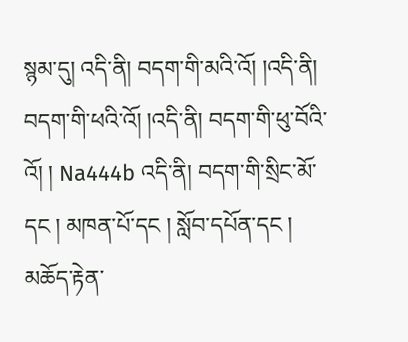སྙམ་དུ། འདི་ནི། བདག་གི་མའི་འོ། །འདི་ནི། བདག་གི་ཕའི་འོ། །འདི་ནི། བདག་གི་ཕུ་བོའི་འོ། ། Na444b འདི་ནི། བདག་གི་སྲིང་མོ་དང ། མཁན་པོ་དང ། སློབ་དཔོན་དང ། མཆོད་རྟེན་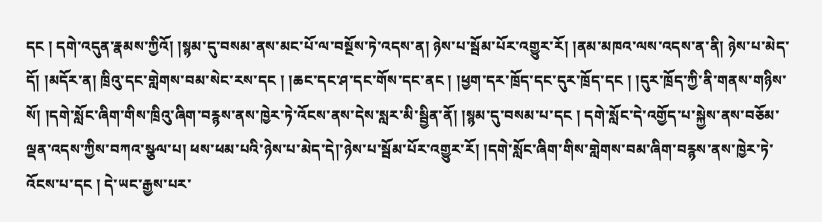དང ། དགེ་འདུན་རྣམས་ཀྱིའོ། །སྙམ་དུ་བསམ་ནས་མང་པོ་ལ་བསྔོས་ཏེ་འདས་ན། ཉེས་པ་སྦོམ་པོར་འགྱུར་རོ། །ནམ་མཁའ་ལས་འདས་ན་ནི། ཉེས་པ་མེད་དོ། །མདོར་ན། ཁྲིའུ་དང་གླེགས་བམ་སེང་རས་དང ། །ཆང་དང་ཤ་དང་གོས་དང་ནང ། །ཕྱག་དར་ཁྲོད་དང་དུར་ཁྲོད་དང ། །དུར་ཁྲོད་ཀྱི་ནི་གནས་གཉིས་སོ། །དགེ་སློང་ཞིག་གིས་ཁྲིའུ་ཞིག་བརྙས་ནས་ཁྱེར་ཏེ་འོངས་ནས་དེས་སླར་མི་སྦྱིན་ནོ། །སྙམ་དུ་བསམ་པ་དང ། དགེ་སློང་དེ་འགྱོད་པ་སྐྱེས་ནས་བཅོམ་ལྡན་འདས་ཀྱིས་བཀའ་སྩལ་པ། ཕས་ཕམ་པའི་ཉེས་པ་མེད་དེ།་ཉེས་པ་སྦོམ་པོར་འགྱུར་རོ། །དགེ་སློང་ཞིག་གིས་གླེགས་བམ་ཞིག་བརྙས་ནས་ཁྱེར་ཏེ་འོངས་པ་དང ། དེ་ཡང་རྒྱས་པར་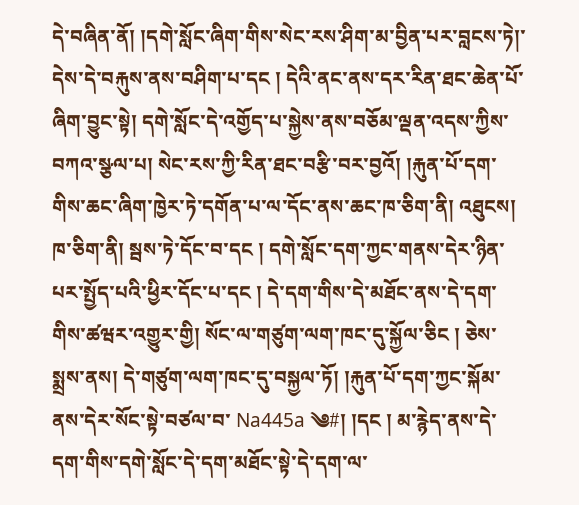དེ་བཞིན་ནོ། །དགེ་སློང་ཞིག་གིས་སེང་རས་ཤིག་མ་བྱིན་པར་བླངས་ཏེ།་དེས་དེ་བརྐུས་ནས་བཤིག་པ་དང ། དེའི་ནང་ནས་དར་རིན་ཐང་ཆེན་པོ་ཞིག་བྱུང་སྟེ། དགེ་སློང་དེ་འགྱོད་པ་སྐྱེས་ནས་བཅོམ་ལྡན་འདས་ཀྱིས་བཀའ་སྩལ་པ། སེང་རས་ཀྱི་རིན་ཐང་བརྩི་བར་བྱའོ། །རྐུན་པོ་དག་གིས་ཆང་ཞིག་ཁྱེར་ཏེ་དགོན་པ་ལ་དོང་ནས་ཆང་ཁ་ཅིག་ནི། འཐུངས། ཁ་ཅིག་ནི། སྦས་ཏེ་དོང་བ་དང ། དགེ་སློང་དག་ཀྱང་གནས་དེར་ཉིན་པར་སྤྱོད་པའི་ཕྱིར་དོང་པ་དང ། དེ་དག་གིས་དེ་མཐོང་ནས་དེ་དག་གིས་ཚཝར་འགྱུར་གྱི། སོང་ལ་གཙུག་ལག་ཁང་དུ་སྐྱོལ་ཅིང ། ཅེས་སྨྲས་ནས། དེ་གཙུག་ལག་ཁང་དུ་བསྐྱལ་ཏོ། །རྐུན་པོ་དག་ཀྱང་སྐོམ་ནས་དེར་སོང་སྟེ་བཙལ་བ་ Na445a ༄#། །དང ། མ་རྙེད་ནས་དེ་དག་གིས་དགེ་སློང་དེ་དག་མཐོང་སྟེ་དེ་དག་ལ་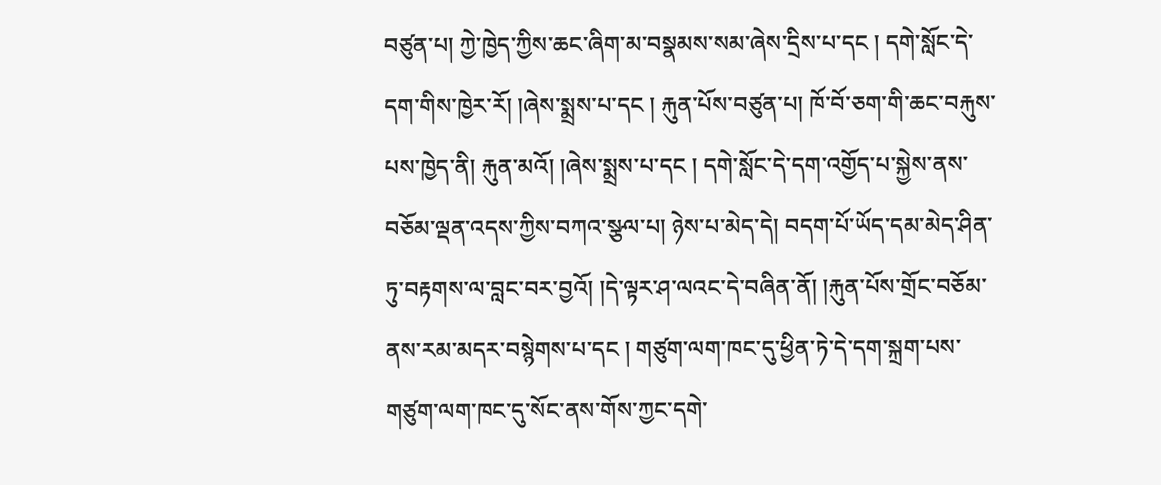བཙུན་པ། ཀྱེ་ཁྱེད་ཀྱིས་ཆང་ཞིག་མ་བསྣམས་སམ་ཞེས་དྲིས་པ་དང ། དགེ་སློང་དེ་དག་གིས་ཁྱེར་རོ། །ཞེས་སྨྲས་པ་དང ། རྐུན་པོས་བཙུན་པ། ཁོ་བོ་ཅག་གི་ཆང་བརྐུས་པས་ཁྱེད་ནི། རྐུན་མའོ། །ཞེས་སྨྲས་པ་དང ། དགེ་སློང་དེ་དག་འགྱོད་པ་སྐྱེས་ནས་བཅོམ་ལྡན་འདས་ཀྱིས་བཀའ་སྩལ་པ། ཉེས་པ་མེད་དེ། བདག་པོ་ཡོད་དམ་མེད་ཤིན་ཏུ་བརྟགས་ལ་བླང་བར་བྱའོ། །དེ་ལྟར་ཤ་ལའང་དེ་བཞིན་ནོ། །རྐུན་པོས་གྲོང་བཅོམ་ནས་རམ་མདར་བསྙེགས་པ་དང ། གཙུག་ལག་ཁང་དུ་ཕྱིན་ཏེ་དེ་དག་སྐྲག་པས་གཙུག་ལག་ཁང་དུ་སོང་ནས་གོས་ཀྱང་དགེ་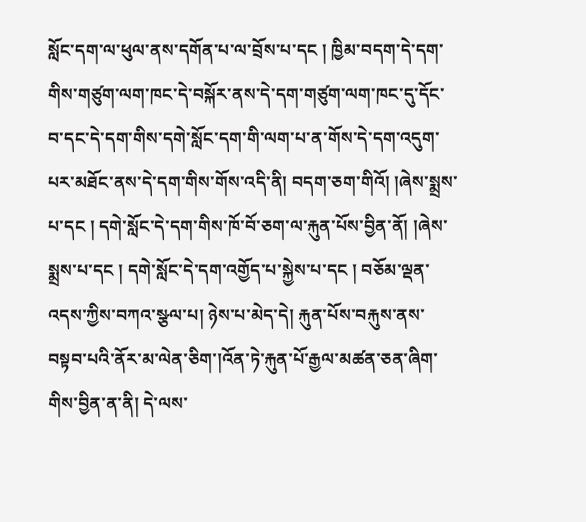སློང་དག་ལ་ཕུལ་ནས་དགོན་པ་ལ་བྲོས་པ་དང ། ཁྱིམ་བདག་དེ་དག་གིས་གཙུག་ལག་ཁང་དེ་བསྐོར་ནས་དེ་དག་གཙུག་ལག་ཁང་དུ་དོང་བ་དང་དེ་དག་གིས་དགེ་སློང་དག་གི་ལག་པ་ན་གོས་དེ་དག་འདུག་པར་མཐོང་ནས་དེ་དག་གིས་གོས་འདི་ནི། བདག་ཅག་གིའོ། །ཞེས་སྨྲས་པ་དང ། དགེ་སློང་དེ་དག་གིས་ཁོ་བོ་ཅག་ལ་རྐུན་པོས་བྱིན་ནོ། །ཞེས་སྨྲས་པ་དང ། དགེ་སློང་དེ་དག་འགྱོད་པ་སྐྱེས་པ་དང ། བཅོམ་ལྡན་འདས་ཀྱིས་བཀའ་སྩལ་པ། ཉེས་པ་མེད་དེ། རྐུན་པོས་བརྐུས་ནས་བསྟབ་པའི་ནོར་མ་ལེན་ཅིག་།འོན་ཏེ་རྐུན་པོ་རྒྱལ་མཚན་ཅན་ཞིག་གིས་བྱིན་ན་ནི། དེ་ལས་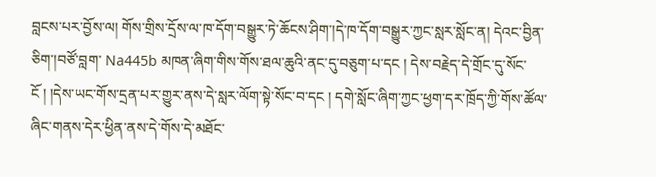བླངས་པར་བྱོས་ལ། གོས་གྲིས་དྲོས་ལ་ཁ་དོག་བསྒྱུར་ཏེ་ཆོངས་ཤིག་།དེ་ཁ་དོག་བསྒྱུར་ཀྱང་སླར་སློང་ན། དེའང་བྱིན་ཅིག་།བཙོ་བླག་ Na445b མཁན་ཞིག་གིས་གོས་ཐལ་ཆུའི་ནང་དུ་བཅུག་པ་དང ། དེས་བརྗེད་དེ་གྲོང་དུ་སོང་ངོ ། །དེས་ཡང་གོས་དྲན་པར་གྱུར་ནས་དེ་སླར་ལོག་སྟེ་སོང་བ་དང ། དགེ་སློང་ཞིག་ཀྱང་ཕྱག་དར་ཁྲོད་ཀྱི་གོས་ཚོལ་ཞིང་གནས་དེར་ཕྱིན་ནས་དེ་གོས་དེ་མཐོང་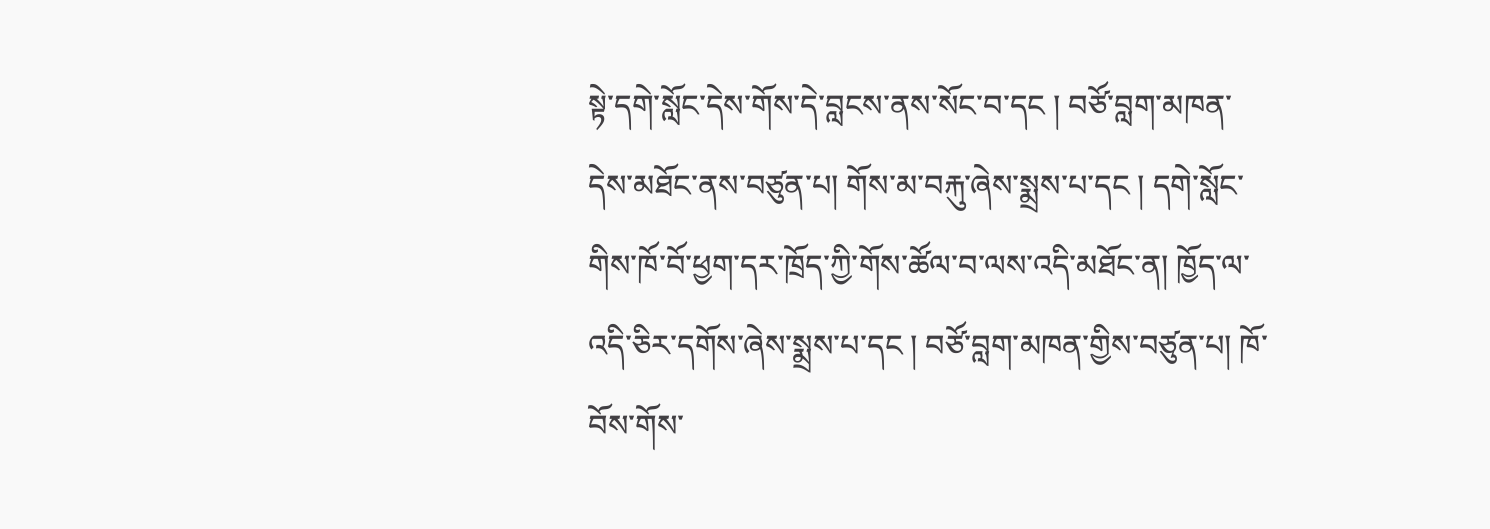སྟེ་དགེ་སློང་དེས་གོས་དེ་བླངས་ནས་སོང་བ་དང ། བཙོ་བླག་མཁན་དེས་མཐོང་ནས་བཙུན་པ། གོས་མ་བརྐུ་ཞེས་སྨྲས་པ་དང ། དགེ་སློང་གིས་ཁོ་བོ་ཕྱག་དར་ཁྲོད་ཀྱི་གོས་ཚོལ་བ་ལས་འདི་མཐོང་ན། ཁྱོད་ལ་འདི་ཅིར་དགོས་ཞེས་སྨྲས་པ་དང ། བཙོ་བླག་མཁན་གྱིས་བཙུན་པ། ཁོ་བོས་གོས་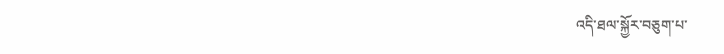འདི་ཐལ་སྐྱོར་བཅུག་པ་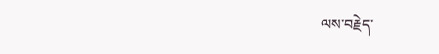ལས་བརྗེད་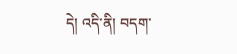དེ། འདི་ནི། བདག་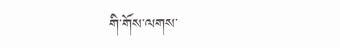གི་གོས་ལགས་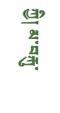ཀྱི། མ་བརྐུ་